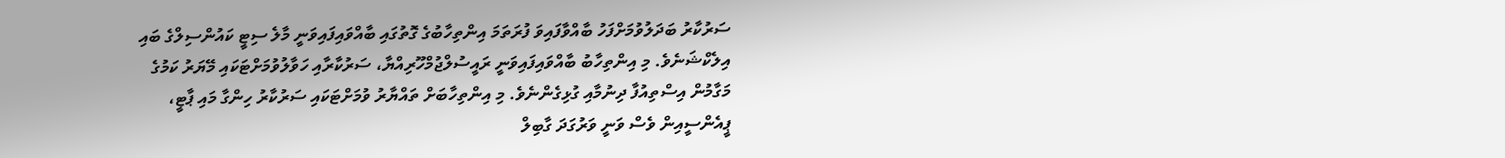ސަރުކާރު ބަދަލުވުމަށްފަހު ބާއްވާފައިވަ ފުރަތަމަ އިންތިހާބުގެ ގޮތުގައި ބާއްވައިފައިވަނީ މާލެ ސިޓީ ކައުންސިލްގެ ބައި އިލެކްޝަނެވެ. މި އިންތިހާބު ބާއްވައިފައިވަނީ ރައީސުލްޖުމްހޫރިއްޔާ، ސަރުކާރާއި ހަވާލުވުމަށްޓަކައި މޭޔަރު ކަމުގެ މަގާމުން އިސްތިއުފާ ދިނުމާއި ގުޅިގެންނެވެ. މި އިންތިހާބަށް ތައްޔާރު ވުމަށްޓަކައި ސަރުކާރު ހިންގާ މައި ޕާޓީ، ޕީއެންސީއިން ވެސް ވަނީ ވަރުގަދަ ގާބިލް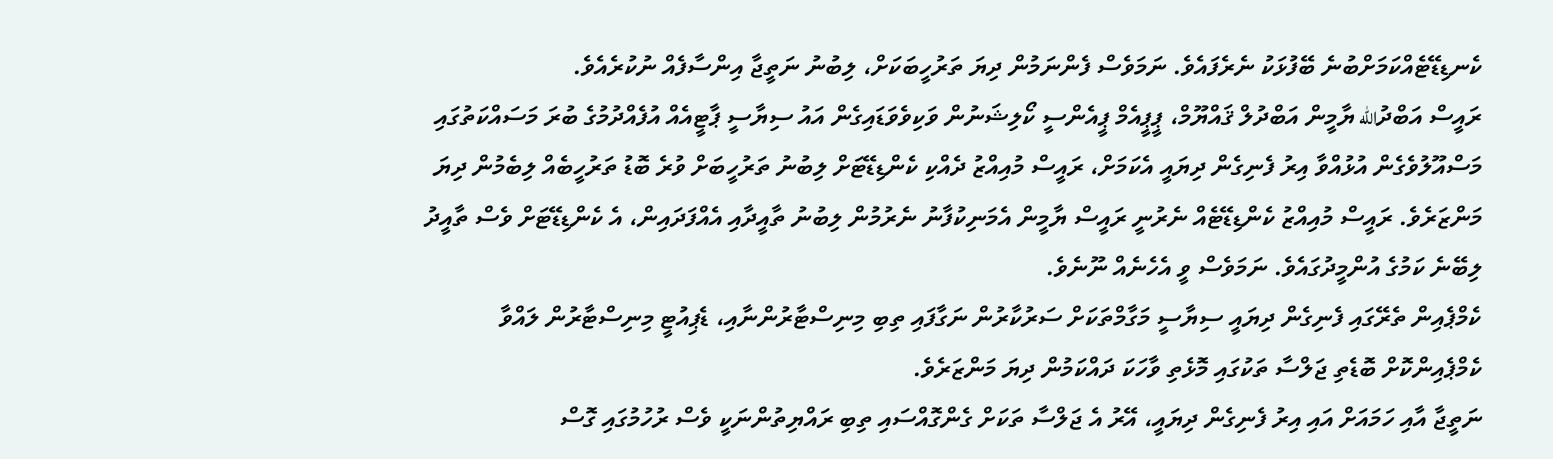ކެނޑިޑޭޓެއްކަމަށްބުނެ ބޭފުޅަކު ނެރެފައެވެ. ނަމަވެސް ފެންނަމުން ދިޔަ ތަރުހީބަކަށް، ލިބުނު ނަތީޖާ އިންސާފެއް ނުކުރެއެވެ.
ރައީސް އަބްދުالله ޔާމީން އަބްދުލް ޤައްޔޫމް، ޕީޕީއެމް ޕީއެންސީ ކޯލިޝަނުން ވަކިވެވަޑައިގެން އައު ސިޔާސީ ޕާޓީއެއް އުފެއްދުމުގެ ބުރަ މަސައްކަތުގައި މަސްއޫލުވެގެން އުޅުއްވާ އިރު ފެނިގެން ދިޔައީ އެކަމަށް، ރައީސް މުއިއްޒު ދެއްކި ކެންޑިޑޭޓަށް ލިބުނު ތަރުހީބަށް ވުރެ ބޮޑު ތަރުހީބެއް ލިބެމުން ދިޔަ މަންޒަރެވެ. ރައީސް މުއިއްޒު ކެންޑިޑޭޓެއް ނެރުނީ ރައީސް ޔާމީން އެމަނިކުފާނު ނެރުމުން ލިބުނު ތާއީދާއި އެއްފަދައިން، އެ ކެންޑިޑޭޓަށް ވެސް ތާއީދު ލިބޭނެ ކަމުގެ އުންމީދުގައެވެ. ނަމަވެސް ވީ އެހެނެއް ނޫނެވެ.
ކެމްޕެއިން ތެރޭގައި ފެނިގެން ދިޔައީ ސިޔާސީ މަގާމްތަކަށް ސަރުކާރުން ނަގާފައި ތިބި މިނިސްޓާރުންނާއި، ޑެޕިއުޓީ މިނިސްޓާރުން ލައްވާ ކެމްޕެއިންކޮށް ބޮޑެތި ޖަލްސާ ތަކުގައި މޮޅެތި ވާހަކަ ދައްކަމުން ދިޔަ މަންޒަރެވެ.
ނަތީޖާ އާއި ހަމައަށް އައި އިރު ފެނިގެން ދިޔައީ، އޭރު އެ ޖަލްސާ ތަކަށް ގެންގޮއްސައި ތިބި ރައްޔިތުންނަކީ ވެސް ރުހުމުގައި ގޮސް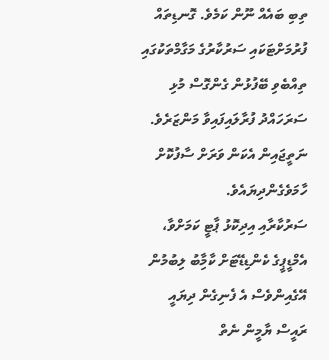ތިބި ބައެއް ނޫން ކަމެވެ. ގޮނޑިތައް ފުރުމަށްޓަކައި ސަރުކާރުގެ މަގާމްތަކުގައި ތިއްބެވި ބޭފުޅުން ގެންގޮސް މުޅި ސަރަހައްދު ފުރާލައިފައިވާ މަންޒަރެވެ. ނަތީޖައިން އެކަން ވަރަށް ސާފުކޮށް ހާމަވެގެންދިޔައެވެ.
ސަރުކާރާއި އިދިކޮޅު ޕާޓީ ކަމަށްވާ، އެމްޑީޕީގެ ކެންޑިޑޭޓަށް ކާމިާބު ލިބުމުން އޭގެއިންވެސް އެ ފެނިގެން ދިޔައީ ރައީސް ޔާމީން ނެތް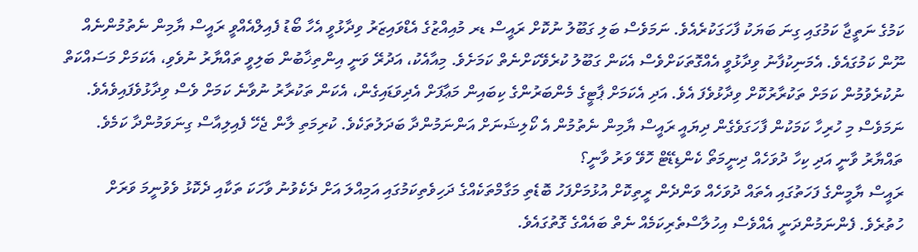ކަމުގެ ނަތީޖާ ކަމުގައި ގިނަ ބަޔަކު ފާހަގަކުރެއެވެ. ނަމަވެސް ބަލި ގަބޫލު ނުކޮށް ރައީސް ޑރ މުއިއްޒުގެ އެޑްވައިޒަރު ވިދާޅުވީ އެހާ ބޯޑު ފެއިލްއެއްވީ ރައީސް ޔާމިން ނެތުމުންނެއް ނޫން ކަމުގައެވެ. އެމަނިކުފާނު ވިދާޅުވީ އެއްގޮތަކަށްވެސް އެކަން ގަބޫލު ކުރެވޭކަށްނެތް ކަމަށެވެ. މިއާއެކު، އަދުރޭ ވަނީ އިންތިޚާބުން ބަލިވީ ތައްޔާރު ނުވެވި، އެކަމަށް މަސައްކަތް ނުކުރެވުމުން ކަމަށް ތަކުރާރުކޮށް ވިދާޅުވެފަ އެވެ. އަދި އެކަމަށް ޕާޓީގެ މެންބަރުންގެ ކިބައިން މަޢާފަށް އެދިވަޑައިގެން، އެކަން ތަކުރާރު ނުވާނެ ކަމަށް ވެސް ވިދާޅުވެފައިވެއެވެ.
ނަމަވެސް މި ހުރިހާ ކަމަކުން ފާހަގަވެގެން ދިޔައީ ރައީސް ޔާމިން ނެތުމުން އެ ކޯލިޝަނަށް އަންނަމުންދާ ބަދަލުތަކެވެ. ކުރިމަތި ލާން ޖެހޭ ފެއިލިއާސް ގިނަވަމުންދާ ކަމެވެ. ތައްޔާރު ވާނީ އަދި ކިހާ ދުވަހެއް ދިނީމަތޯ ކެންޑިޑޭޓް ހޮވޭ ވަރު ވާނީ؟
ރައީސް ޔާމީންގެ ފަހަތުގައި އެތައް ދުވަހެއް ވަންދެން ރީތިކޮށް އުޅުމަށްފަހު ބޮޑެތި މަގާމްތަކެއްގެ ދަހިވެތިކަމުގައި އަމިއްލަ އަށް ދެކެވުނު ވާހަކަ ތަކާއި ދެކޮޅު ވެވުނީމަ ވަރަށް ހުތުރެވެ. ފެންނަމުންދަނީ އެއްވެސް އިހުލާސްތެރިކަމެއް ނެތް ބައެއްގެ ގޮތުގައެވެ.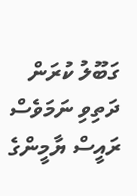ގަބޫލު ކުރަން ދަތިވި ނަމަވެސް ރައީސް ޔާމީންގެ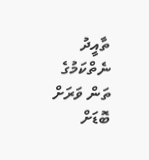ތާއީދު ނެތްކަމުގެ ތަން ވަރަށް ބޮޑަށް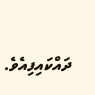ދައްކައިފިއެވެ.